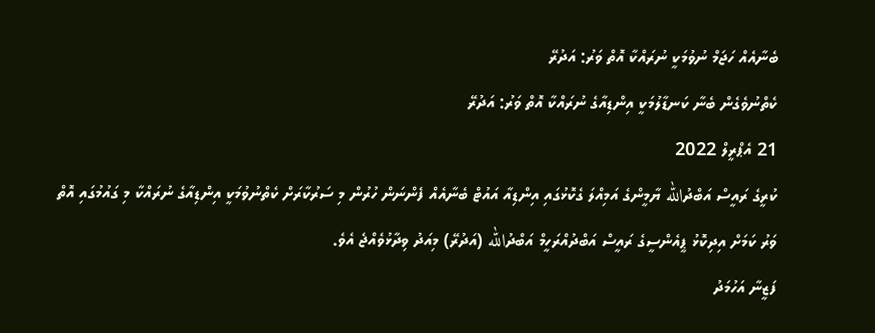ބެނާއެއް ހަޖަމް ނުވުމަކީ ނުރައްކާ އޮތް ވަރު: އަދުރޭ
ކެތްނުވެގެން ބެނާ ކަނޑާލުމަކީ އިންޑިއާގެ ނުރައްކާ އޮތް ވަރު: އަދުރޭ
21 އެޕްރީލް 2022
ކުރީގެ ރައީސް އަބްދުالله ޔާމީންގެ އަމިއްލަ ގެކޮޅުގައި އިންޑިއާ އައުޓް ބެނާއެއް ފެންނަން ހުރުން މި ސަރުކާރަށް ކެތްނުވުމަކީ އިންޑިއާގެ ނުރައްކާ މި ގައުމުގައި އޮތް ވަރު ކަމަށް އިދިކޮޅު ޕީއެންސީގެ ރައީސް އަބްދުއްރަހީމް އަބްދުالله (އަދުރޭ) މިއަދު ވިދާޅުވެއްޖެ އެވެ.
ފަޒީނާ އަހުމަދު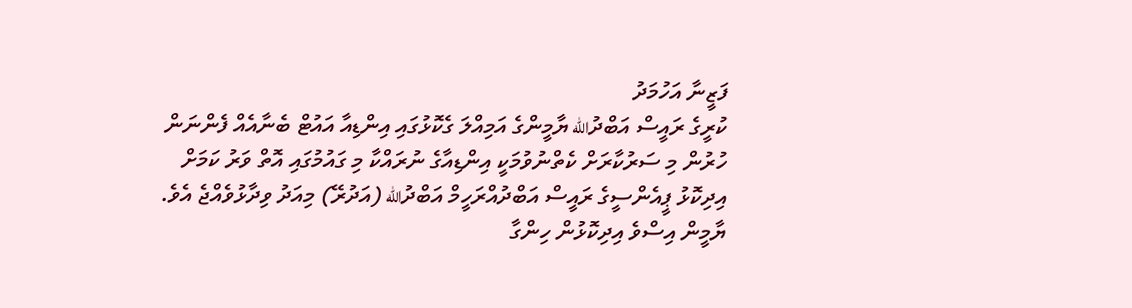ފަޒީނާ އަހުމަދު
ކުރީގެ ރައީސް އަބްދުالله ޔާމީންގެ އަމިއްލަ ގެކޮޅުގައި އިންޑިއާ އައުޓް ބެނާއެއް ފެންނަން ހުރުން މި ސަރުކާރަށް ކެތްނުވުމަކީ އިންޑިއާގެ ނުރައްކާ މި ގައުމުގައި އޮތް ވަރު ކަމަށް އިދިކޮޅު ޕީއެންސީގެ ރައީސް އަބްދުއްރަހީމް އަބްދުالله (އަދުރޭ) މިއަދު ވިދާޅުވެއްޖެ އެވެ.
ޔާމީން އިސްވެ އިދިކޮޅުން ހިންގާ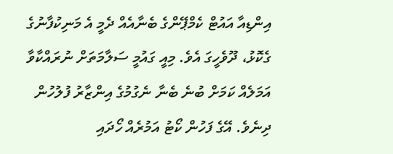އިންޑިއާ އައުޓް ކެމްޕޭންގެ ބެނާއެއް ދެމީ އެ މަނިކުފާނުގެ ގެކޮޅު، ދޫވެހީގަ އެވެ. މިއީ ގައުމީ ސަލާމަތަށް ނުރައްކާވާ އަމަލެއް ކަމަށް ބުނެ ބެނާ ނެގުމުގެ އިންޒާރު ފުލުހުން ދިނެވެ. އޭގެ ފަހުން ކޯޓު އަމުރެއް ހޯދައި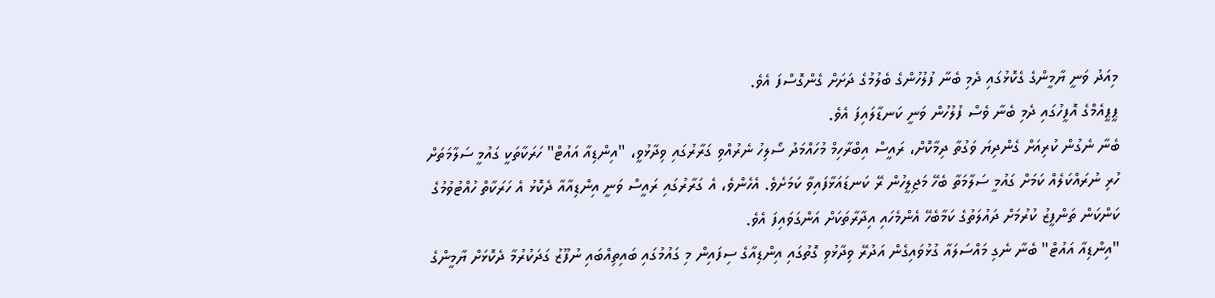މިއަދު ވަނީ ޔާމީންގެ ގެކޮޅުގައި ދެމި ބެނާ ފުލުހުންގެ ބެލުމުގެ ދަށަށް ގެންގޮސްފަ އެވެ.
ޕީޕީއެމްގެ އޮފީހުގައި ދެމި ބެނާ ވެސް ފުލުހުން ވަނީ ކަނޑާލައިފަ އެވެ.
ބެނާ ނެގުން ކުރިއަށް ގެންދިޔަ ވަގުތާ ދިމާކޮށް، ރައީސް އިބްރާހިމް މުހައްމަދު ސޯލިހު ނެރުއްވި ގަރާރުގައި ވިދާޅުވީ، "އިންޑިއާ އައުޓް" ހަރަކާތަކީ ގައުމީ ސަލާމަތަށް ހުރި ނުރައްކަލެއް ކަމަށް ގައުމީ ސަލާމަތާ ބެހޭ މަޖިލީހުން ރޭ ކަނޑައަޅާފައިވާ ކަމަށެވެ. އެހެންވެ، އެ ގަރާރުގައި ރައީސް ވަނީ އިންޑިއާއާ ދެކޮޅު އެ ހަރަކާތް ހުއްޓުވުމުގެ ކަންކަން ތަންފީޒު ކުރުމަށް ދައުލަތުގެ ކަމާބެހޭ އެންމެހައި އިދާރާތަކަށް އަންގަވައިފަ އެވެ.
"އިންޑިއާ އައުޓް" ބެނާ ނެގި މައްސަލައާ ގުޅުވައިގެން އަދުރޭ ވިދާޅުވި ގޮތުގައި އިންޑިއާގެ ސިފައިން މި ގައުމުގައި ބައިތިއްބައި ނުފޫޒު ގަދަކުރުމާ ދެކޮޅަށް ޔާމީންގެ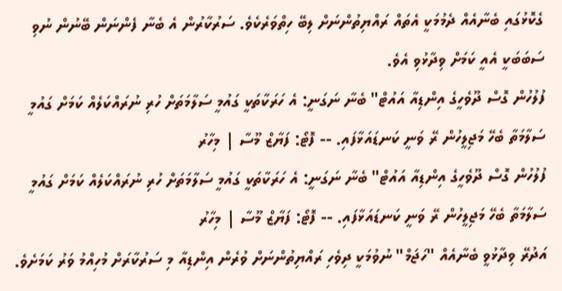ގެކޮޅުގައި ބެނާއެއް ދެމުމަކީ އެތައް ރައްޔިތުންނަށް ލިބޭ ހިތްވަރެކެވެ. ސަރުކާރުން އެ ބެނާ ފެންނަން ބޭނުން ނުވި ސަބަބަކީ އެއީ ކަމަށް ވިދާޅުވި އެވެ.
ފުލުހުން ގޮސް ދޫވެހީގެ އިންޑިއާ އައުޓް" ބެނާ ނަގަނީ: އެ ހަރަކާތަކީ ގައުމީ ސަލާމަތަށް ހުރި ނުރައްކަލެއް ކަމަށް ގައުމީ ސަލާމަތާ ބެހޭ މަޖިލީހުން ރޭ ވަނީ ކަނޑައަޅާފައި. -- ފޮޓޯ: ފަޔާޒް މޫސާ | މިހާރު
ފުލުހުން ގޮސް ދޫވެހީގެ އިންޑިއާ އައުޓް" ބެނާ ނަގަނީ: އެ ހަރަކާތަކީ ގައުމީ ސަލާމަތަށް ހުރި ނުރައްކަލެއް ކަމަށް ގައުމީ ސަލާމަތާ ބެހޭ މަޖިލީހުން ރޭ ވަނީ ކަނޑައަޅާފައި. -- ފޮޓޯ: ފަޔާޒް މޫސާ | މިހާރު
އަދުރޭ ވިދާޅުވީ ބެނާއެއް "ހަޖަމް" ނުވުމަކީ ދިވެހި ރައްޔިތުންނަށް ވުރެން އިންޑިއާ މި ސަރުކާރަށް މުހިއްމު ވަރު ކަމަށެވެ.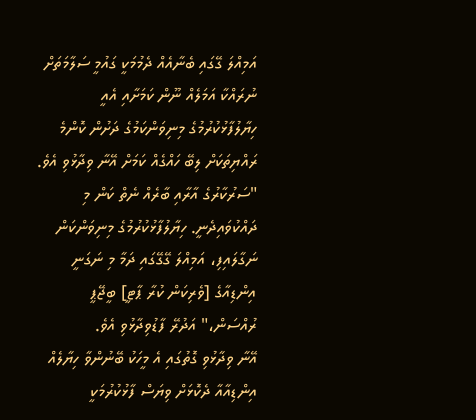އަމިއްލަ ގޭގައި ބެނާއެއް ދެމުމަކީ ގައުމީ ސަލާމަތަށް ނުރައްކާ އަމަލެއް ނޫން ކަމަށާއި އެއީ ހިޔާލުފާޅުކުރުމުގެ މިނިވަންކަމުގެ ދަށުން ކޮންމެ ރައްޔިތަކަށް ލިބޭ ހައްގެއް ކަމަށް އޭނާ ވިދާޅުވި އެވެ.
"ސަރުކާރުގެ އާރާއި ބާރެއް ނެތް ކަން މި ދައްކުވައިދެނީ. ހިޔާލުފާޅުކުރުމުގެ މިނިވަންކަން ނަގާލައިފި، އަމިއްލަ ގޭގޭގައި ދަމާ މި ނަގަނީ އިންޑިއާގެ [ވެރިކަން ކުރާ ޕާޓީ] ބީޖޭޕީ ރުއްސަން،" އަދުރޭ ފާޑުވިދާޅުވި އެވެ.
އޭނާ ވިދާޅުވި ގޮތުގައި އެ މީހަކު ބޭނުންވާ ހިޔާލެއް އިންޑިއާއާ ދެކޮޅަށް ވިޔަސް ފާޅުކުރުމަކީ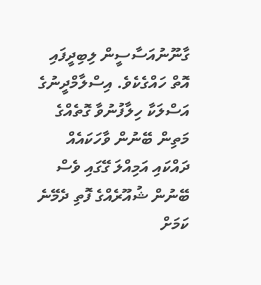ގާނޫނުއަސާސީން ލިބިދީފައި އޮތް ހައްގެކެވެ. އިސްލާމްދީނުގެ އަސްލަކާ ހިލާފުނުވާ ގޮތެއްގެ މަތިން ބޭނުން ވާހަކައެއް ދައްކައި އަމިއްލަ ގޭގައި ވެސް ބޭނުން ޝުއޫރެއްގެ ފޮތި ދެމޭނެ ކަމަށް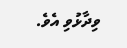ވިދާޅުވި އެވެ.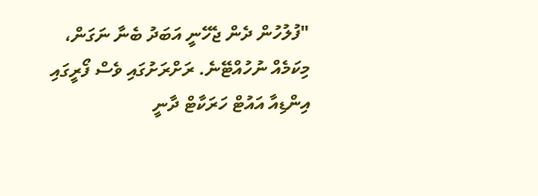"ފުލުހުން ދެން ޖެހޭނީ އަބަދު ބެނާ ނަގަން، މިކަމެއް ނުހުއްޓޭނެ. ރަށްރަށުގައި ވެސް ފޯރީގައި އިންޑިއާ އައުޓް ހަރަކާޓް ދާނީ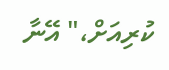ކުރިއަށް،" އޭނާ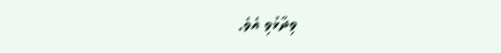ވިދާޅުވި އެވެ.